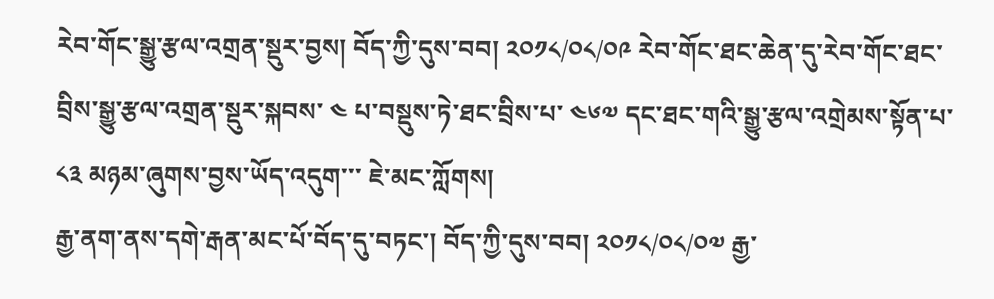རེབ་གོང་སྒྱུ་རྩལ་འགྲན་སྡུར་བྱས། བོད་ཀྱི་དུས་བབ། ༢༠༡༨/༠༨/༠༩ རེབ་གོང་ཐང་ཆེན་དུ་རེབ་གོང་ཐང་བྲིས་སྒྱུ་རྩལ་འགྲན་སྡུར་སྐབས་ ༤ པ་བསྡུས་ཏེ་ཐང་བྲིས་པ་ ༤༦༧ དང་ཐང་གའི་སྒྱུ་རྩལ་འགྲེམས་སྟོན་པ་ ༨༣ མཉམ་ཞུགས་བྱས་ཡོད་འདུག་་་ ཇེ་མང་ཀློགས།
རྒྱ་ནག་ནས་དགེ་རྒན་མང་པོ་བོད་དུ་བཏང་། བོད་ཀྱི་དུས་བབ། ༢༠༡༨/༠༨/༠༧ རྒྱ་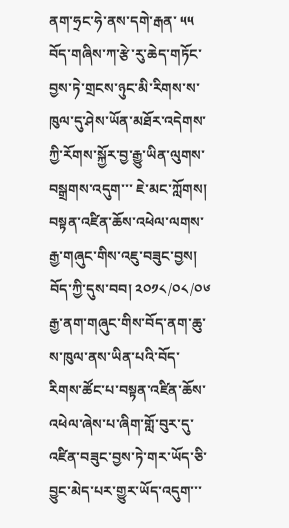ནག་ཧྲང་ཧེ་ནས་དགེ་རྒན་ ༥༥ བོད་གཞིས་ཀ་རྩེ་རུ་ཆེད་གཏོང་བྱས་ཏེ་གྲངས་ཉུང་མི་རིགས་ས་ཁུལ་དུ་ཤེས་ཡོན་མཐོར་འདེགས་ཀྱི་རོགས་སྐྱོར་བྱ་རྒྱུ་ཡིན་ལུགས་བསྒྲགས་འདུག་་་ ཇེ་མང་ཀློགས།
བསྟན་འཛིན་ཆོས་འཕེལ་ལགས་རྒྱ་གཞུང་གིས་འཇུ་བཟུང་བྱས། བོད་ཀྱི་དུས་བབ། ༢༠༡༨/༠༨/༠༦ རྒྱ་ནག་གཞུང་གིས་བོད་ནག་ཆུ་ས་ཁུལ་ནས་ཡིན་པའི་བོད་རིགས་ཚོང་པ་བསྟན་འཛིན་ཆོས་འཕེལ་ཞེས་པ་ཞིག་གློ་བུར་དུ་འཛིན་བཟུང་བྱས་ཏེ་གར་ཡོད་ཅི་བྱུང་མེད་པར་གྱུར་ཡོད་འདུག་་་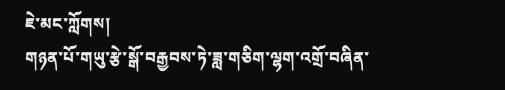ཇེ་མང་ཀློགས།
གཉན་པོ་གཡུ་རྩེ་སྒོ་བརྒྱབས་ཏེ་ཟླ་གཅིག་ལྷག་འགྲོ་བཞིན་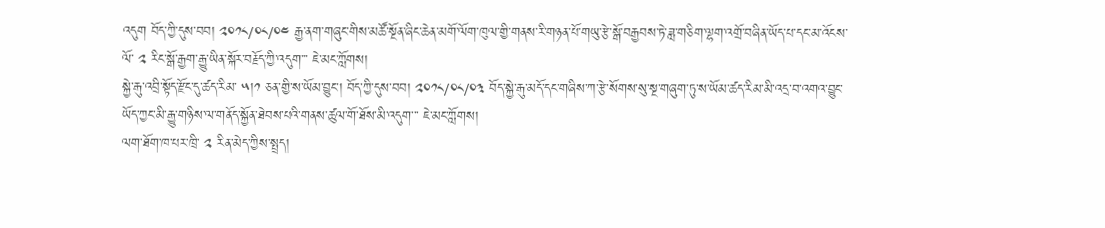འདུག བོད་ཀྱི་དུས་བབ། ༢༠༡༨/༠༨/༠༤ རྒྱ་ནག་གཞུང་གིས་མཚོ་སྔོན་ཞིང་ཆེན་མགོ་ལོག་ཁུལ་གྱི་གནས་རི་གཉན་པོ་གཡུ་རྩེ་སྒོ་བརྒྱབས་ཏེ་ཟླ་གཅིག་ལྷག་འགྲོ་བཞིན་ཡོད་པ་དང་མ་འོངས་ལོ་ ༢ རིང་སྒོ་རྒྱག་རྒྱུ་ཡིན་སྐོར་བརྗོད་ཀྱི་འདུག་་་ ཇེ་མང་ཀློགས།
སྐྱེ་རྒུ་འབྲི་སྟོད་རྫོང་དུ་ཚད་རིམ་ ༥།༡ ཅན་གྱི་ས་ཡོམ་བྱུང་། བོད་ཀྱི་དུས་བབ། ༢༠༡༨/༠༨/༠༣ བོད་སྐྱེ་རྒུ་མདོ་དང་གཞིས་ཀ་རྩེ་སོགས་སུ་སྔ་གཞུག་ཏུ་ས་ཡོམ་ཚད་རིམ་མི་འདྲ་བ་འགའ་བྱུང་ཡོད་ཀྱང་མི་རྒྱུ་གཉིས་ལ་གནོད་སྐྱོན་ཐེབས་པའི་གནས་ཚུལ་གོ་ཐོས་མི་འདུག་་་ ཇེ་མང་ཀློགས།
ལག་ཐོག་ཁ་པར་ཁྲི་ ༢ རིན་མེད་ཀྱིས་སྤྲད།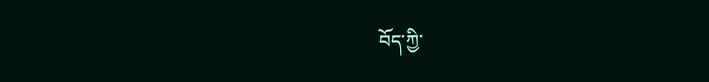བོད་ཀྱི་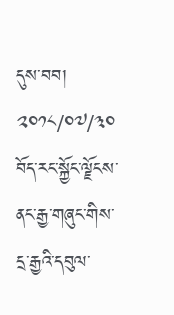དུས་བབ། ༢༠༡༨/༠༧/༣༠ བོད་རང་སྐྱོང་ལྗོངས་ནང་རྒྱ་གཞུང་གིས་དྲ་རྒྱའི་དབུལ་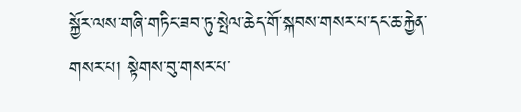སྐྱོར་ལས་གཞི་གཏིང་ཟབ་ཏུ་སྤེལ་ཆེད་གོ་སྐབས་གསར་པ་དང་ཆ་རྐྱེན་གསར་པ། སྟེགས་བུ་གསར་པ་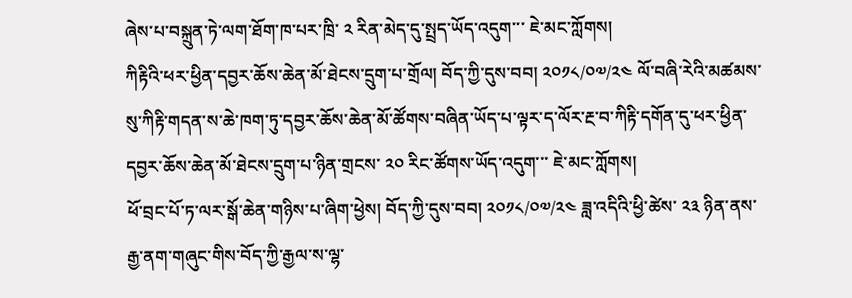ཞེས་པ་བསྐྲུན་ཏེ་ལག་ཐོག་ཁ་པར་ཁྲི་ ༢ རིན་མེད་དུ་སྤྲད་ཡོད་འདུག་་་ ཇེ་མང་ཀློགས།
ཀིརྟིའི་ཕར་ཕྱིན་དབྱར་ཆོས་ཆེན་མོ་ཐེངས་དྲུག་པ་གྲོལ། བོད་ཀྱི་དུས་བབ། ༢༠༡༨/༠༧/༢༤ ལོ་བཞི་རེའི་མཚམས་སུ་ཀིརྟི་གདན་ས་ཆེ་ཁག་ཏུ་དབྱར་ཆོས་ཆེན་མོ་ཚོགས་བཞིན་ཡོད་པ་ལྟར་ད་ལོར་རྔ་བ་ཀིརྟི་དགོན་དུ་ཕར་ཕྱིན་དབྱར་ཆོས་ཆེན་མོ་ཐེངས་དྲུག་པ་ཉིན་གྲངས་ ༢༠ རིང་ཚོགས་ཡོད་འདུག་་་ ཇེ་མང་ཀློགས།
ཕོ་བྲང་པོ་ཏ་ལར་སྒོ་ཆེན་གཉིས་པ་ཞིག་ཕྱེས། བོད་ཀྱི་དུས་བབ། ༢༠༡༨/༠༧/༢༤ ཟླ་འདིའི་ཕྱི་ཚེས་ ༢༣ ཉིན་ནས་རྒྱ་ནག་གཞུང་གིས་བོད་ཀྱི་རྒྱལ་ས་ལྷ་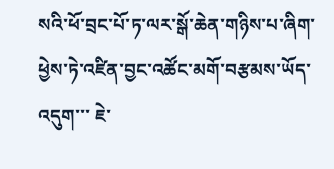སའི་ཕོ་བྲང་པོ་ཏ་ལར་སྒོ་ཆེན་གཉིས་པ་ཞིག་ཕྱེས་ཏེ་འཛིན་བྱང་འཚོང་མགོ་བརྩམས་ཡོད་འདུག་་་ ཇེ་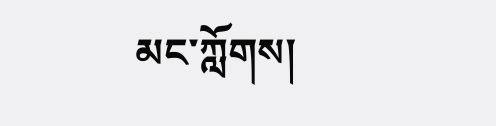མང་ཀློགས།